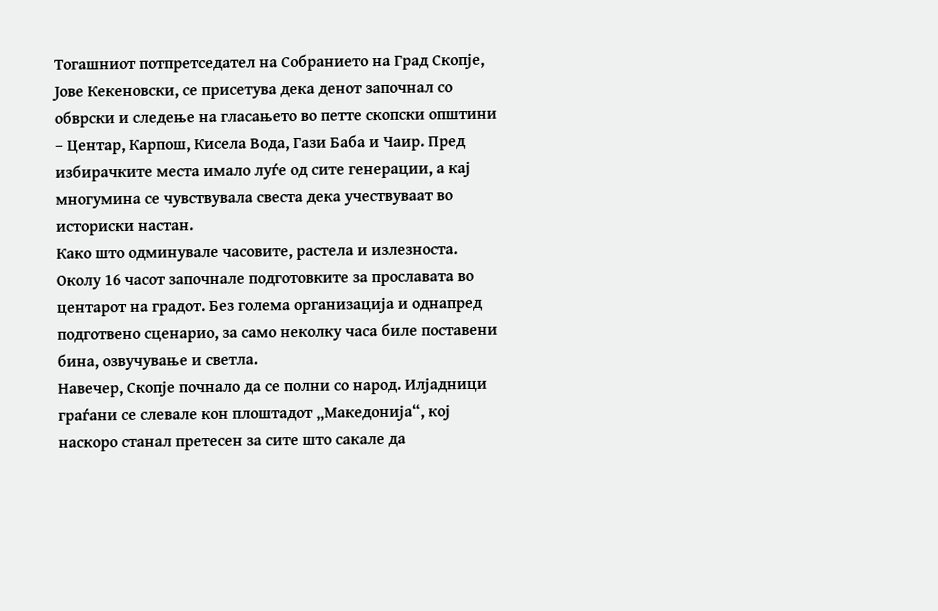Тогашниот потпретседател на Собранието на Град Скопје, Јове Кекеновски, се присетува дека денот започнал со обврски и следење на гласањето во петте скопски општини – Центар, Карпош, Кисела Вода, Гази Баба и Чаир. Пред избирачките места имало луѓе од сите генерации, а кај многумина се чувствувала свеста дека учествуваат во историски настан.
Како што одминувале часовите, растела и излезноста. Околу 16 часот започнале подготовките за прославата во центарот на градот. Без голема организација и однапред подготвено сценарио, за само неколку часа биле поставени бина, озвучување и светла.
Навечер, Скопје почнало да се полни со народ. Илјадници граѓани се слевале кон плоштадот „Македонија“, кој наскоро станал претесен за сите што сакале да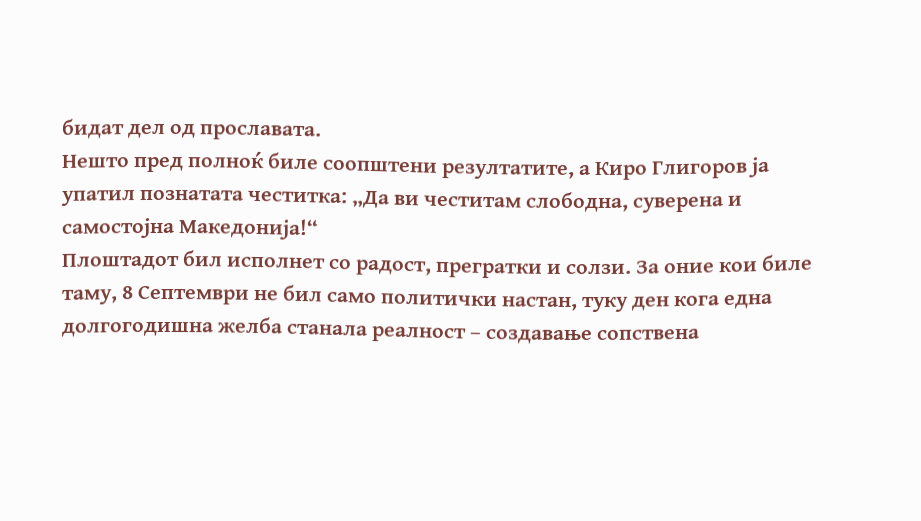бидат дел од прославата.
Нешто пред полноќ биле соопштени резултатите, а Киро Глигоров ја упатил познатата честитка: „Да ви честитам слободна, суверена и самостојна Македонија!“
Плоштадот бил исполнет со радост, прегратки и солзи. За оние кои биле таму, 8 Септември не бил само политички настан, туку ден кога една долгогодишна желба станала реалност – создавање сопствена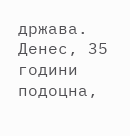држава.
Денес, 35 години подоцна,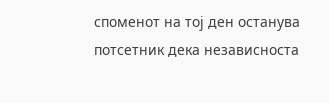споменот на тој ден останува потсетник дека независноста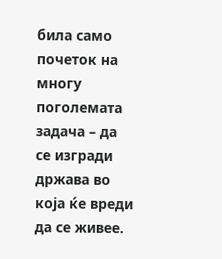била само почеток на многу поголемата задача – да се изгради држава во која ќе вреди да се живее.